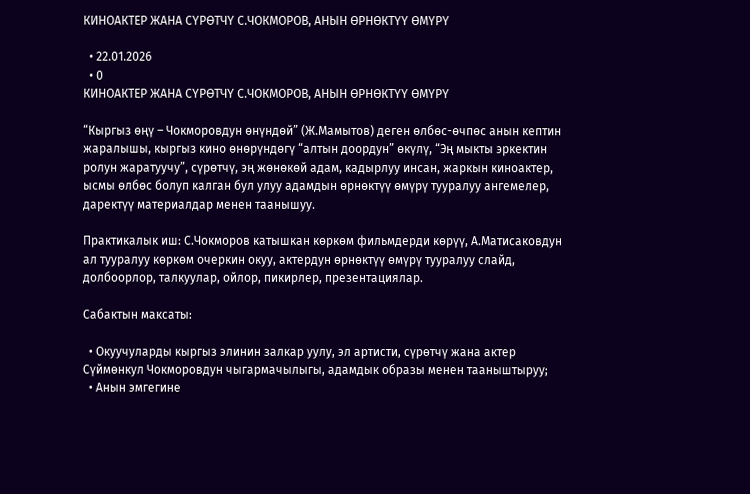КИНОАКТЕР ЖАНА СҮРӨТЧҮ С.ЧОКМОРОВ, АНЫН ӨРНӨКТҮҮ ӨМҮРҮ

  • 22.01.2026
  • 0
КИНОАКТЕР ЖАНА СҮРӨТЧҮ С.ЧОКМОРОВ, АНЫН ӨРНӨКТҮҮ ӨМҮРҮ

“Кыргыз өңү – Чокморовдун өнүндөй” (Ж.Мамытов) деген өлбөс-өчпөс анын кептин жаралышы, кыргыз кино өнөрүндөгү “алтын доордун” өкүлү, “Эң мыкты эркектин ролун жаратуучу”, сүрөтчү, эң жөнөкөй адам, кадырлуу инсан, жаркын киноактер, ысмы өлбөс болуп калган бул улуу адамдын өрнөктүү өмүрү тууралуу ангемелер, даректүү материалдар менен таанышуу.

Практикалык иш: С.Чокморов катышкан көркөм фильмдерди көрүү, А.Матисаковдун ал тууралуу көркөм очеркин окуу, актердун өрнөктүү өмүрү тууралуу слайд, долбоорлор, талкуулар, ойлор, пикирлер, презентациялар.

Сабактын максаты:

  • Окуучуларды кыргыз элинин залкар уулу, эл артисти, сүрөтчү жана актер Сүймөнкул Чокморовдун чыгармачылыгы, адамдык образы менен тааныштыруу;
  • Анын эмгегине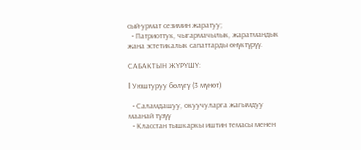сый-урмат сезимин жаратуу;
  • Патриоттук, чыгармачылык, жаратмандык  жана эстетикалык сапаттарды өнүктүрүү.

САБАКТЫН ЖҮРҮШҮ:

I Уюштуруу бөлүгү (3 мүнөт)

  • Саламдашуу, окуучуларга жагымдуу маанай түзүү
  • Класстан тышкаркы иштин темасы менен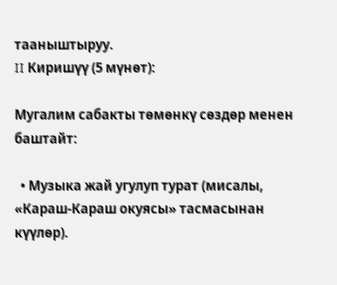тааныштыруу.                                                                                                                                                                                                                                                                      II Киришүү (5 мүнөт):

Мугалим сабакты төмөнкү сөздөр менен баштайт:

  • Музыка жай угулуп турат (мисалы, «Караш-Караш окуясы» тасмасынан күүлөр).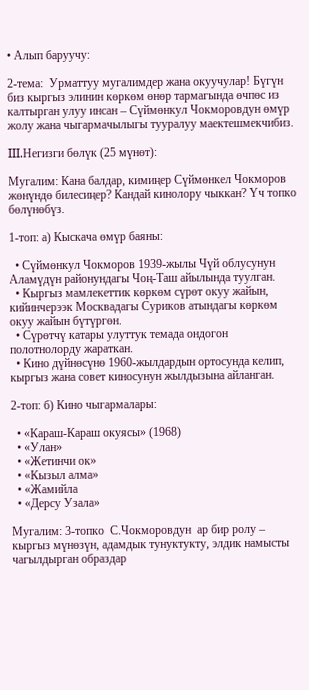• Алып баруучу:

2-тема:  Урматтуу мугалимдер жана окуучулар! Бүгүн биз кыргыз элинин көркөм өнөр тармагында өчпөс из калтырган улуу инсан – Сүймөнкул Чокморовдун өмүр жолу жана чыгармачылыгы тууралуу маектешмекчибиз.

III.Негизги бөлүк (25 мүнөт):

Мугалим: Кана балдар, кимиңер Сүймөнкeл Чокморов жөнүндө билесиңер? Кандай кинолору чыккан? Үч топко бөлүнөбүз.

1-топ: а) Кыскача өмүр баяны:

  • Сүймөнкул Чокморов 1939-жылы Чүй облусунун Аламүдүн районундагы Чоң-Таш айылында туулган.
  • Кыргыз мамлекеттик көркөм сүрөт окуу жайын, кийинчерээк Москвадагы Суриков атындагы көркөм окуу жайын бүтүргөн.
  • Сүрөтчү катары улуттук темада ондогон полотнолорду жараткан.
  • Кино дүйнөсүнө 1960-жылдардын ортосунда келип, кыргыз жана совет киносунун жылдызына айланган.

2-топ: б) Кино чыгармалары:

  • «Караш-Караш окуясы» (1968)
  • «Улан»
  • «Жетинчи ок»
  • «Кызыл алма»
  • «Жамийла
  • «Дерсу Узала»

Мугалим: 3-топко  С.Чокморовдун  ар бир ролу – кыргыз мүнөзүн, адамдык тунуктукту, элдик намысты чагылдырган образдар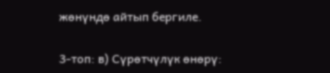жөнүндө айтып бергиле.

3-топ: в) Сүрөтчүлүк өнөрү: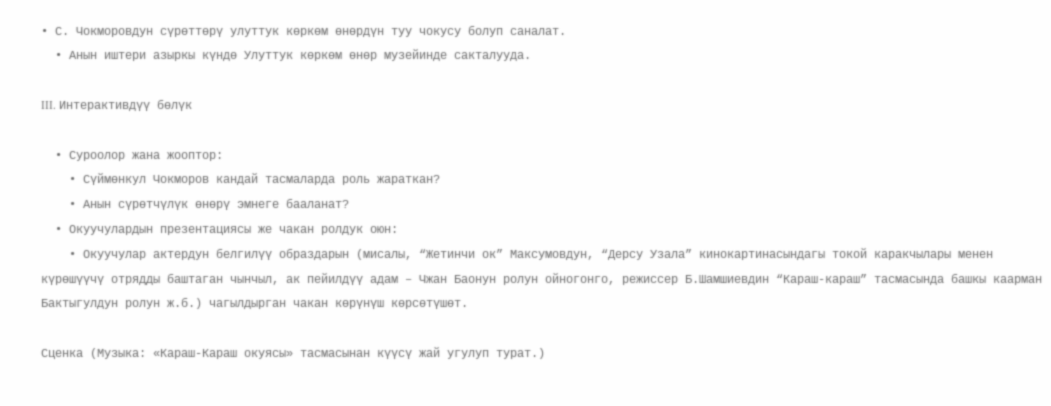• С. Чокморовдун сүрөттөрү улуттук көркөм өнөрдүн туу чокусу болуп саналат.
  • Анын иштери азыркы күндө Улуттук көркөм өнөр музейинде сакталууда.

III. Интерактивдүү бөлүк

  • Суроолор жана жооптор:
    • Сүймөнкул Чокморов кандай тасмаларда роль жараткан?
    • Анын сүрөтчүлүк өнөрү эмнеге бааланат?
  • Окуучулардын презентациясы же чакан ролдук оюн:
    • Окуучулар актердун белгилүү образдарын (мисалы, “Жетинчи ок” Максумовдун, “Дерсу Узала” кинокартинасындагы токой каракчылары менен күрөшүүчү отрядды баштаган чынчыл, ак пейилдүү адам – Чжан Баонун ролун ойногонго, режиссер Б.Шамшиевдин “Караш-караш” тасмасында башкы каарман Бактыгулдун ролун ж.б.) чагылдырган чакан көрүнүш көрсөтүшөт.

Сценка (Музыка: «Караш-Караш окуясы» тасмасынан күүсү жай угулуп турат.)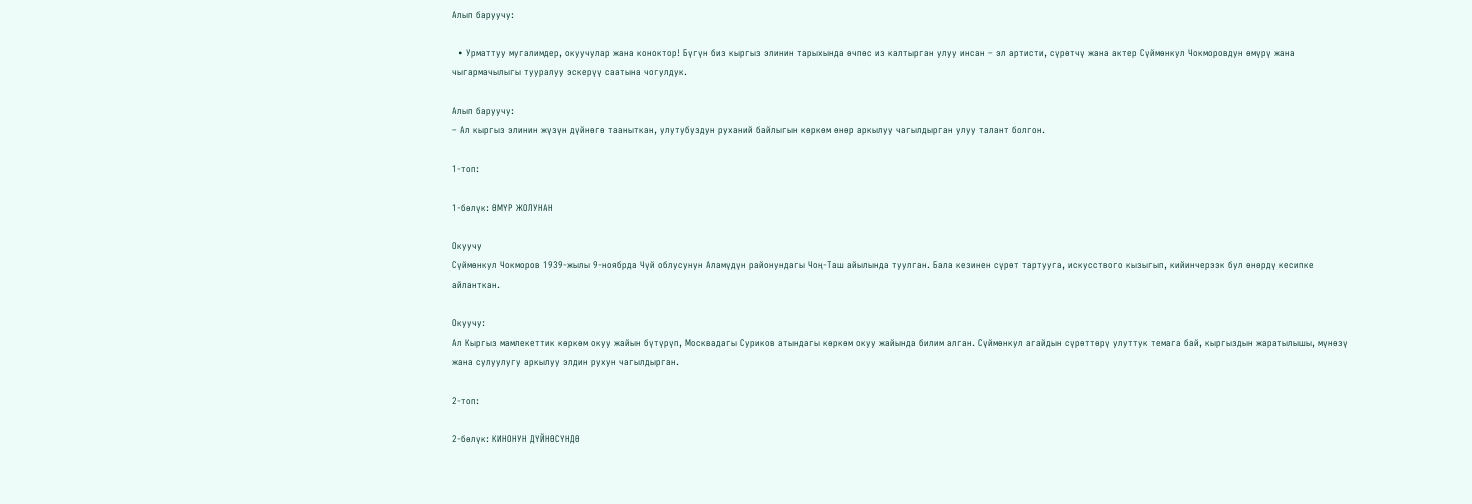Алып баруучу:

  • Урматтуу мугалимдер, окуучулар жана коноктор! Бүгүн биз кыргыз элинин тарыхында өчпөс из калтырган улуу инсан – эл артисти, сүрөтчү жана актер Сүймөнкул Чокморовдун өмүрү жана чыгармачылыгы тууралуу эскерүү саатына чогулдук.

Алып баруучу:
– Ал кыргыз элинин жүзүн дүйнөгө тааныткан, улутубуздун руханий байлыгын көркөм өнөр аркылуу чагылдырган улуу талант болгон.

1-топ:

1-бөлүк: ӨМҮР ЖОЛУНАН

Окуучу
Сүймөнкул Чокморов 1939-жылы 9-ноябрда Чүй облусунун Аламүдүн районундагы Чоң-Таш айылында туулган. Бала кезинен сүрөт тартууга, искусствого кызыгып, кийинчерээк бул өнөрдү кесипке айланткан.

Окуучу:
Ал Кыргыз мамлекеттик көркөм окуу жайын бүтүрүп, Москвадагы Суриков атындагы көркөм окуу жайында билим алган. Сүймөнкул агайдын сүрөттөрү улуттук темага бай, кыргыздын жаратылышы, мүнөзү жана сулуулугу аркылуу элдин рухун чагылдырган.

2-топ:

2-бөлүк: КИНОНУН ДҮЙНӨСҮНДӨ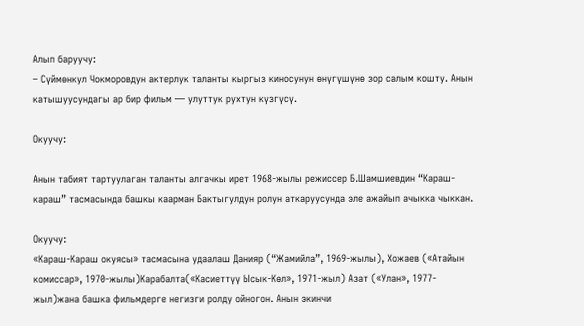Алып баруучу:
– Сүймөнкул Чокморовдун актерлук таланты кыргыз киносунун өнүгүшүнө зор салым кошту. Анын катышуусундагы ар бир фильм — улуттук рухтун күзгүсү.

Окуучу:

Анын табият тартуулаган таланты алгачкы ирет 1968-жылы режиссер Б.Шамшиевдин “Караш-караш” тасмасында башкы каарман Бактыгулдун ролун аткаруусунда эле ажайып ачыкка чыккан.

Окуучу:
«Караш-Караш окуясы» тасмасына удаалаш Данияр (“Жамийла”, 1969-жылы), Хожаев («Атайын комиссар», 1970-жылы)Карабалта(«Касиеттүү Ысык-Көл», 1971-жыл) Азат («Улан», 1977-жыл)жана башка фильмдерге негизги ролду ойногон. Анын экинчи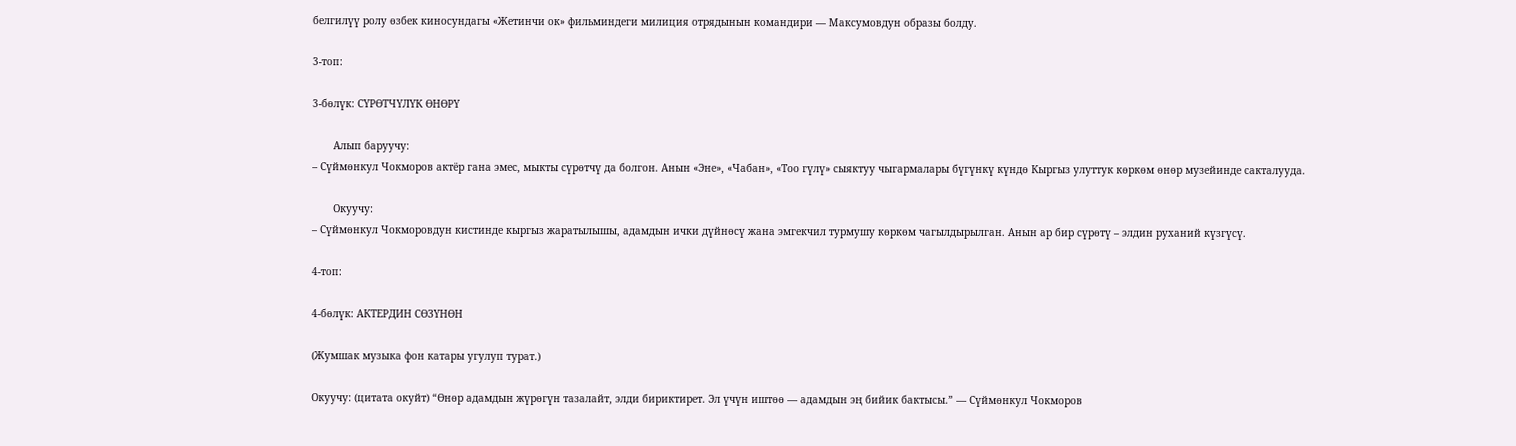белгилүү ролу өзбек киносундагы «Жетинчи ок» фильминдеги милиция отрядынын командири — Максумовдун образы болду.

3-топ:

3-бөлүк: СҮРӨТЧҮЛҮК ӨНӨРҮ

       Алып баруучу:
– Сүймөнкул Чокморов актёр гана эмес, мыкты сүрөтчү да болгон. Анын «Эне», «Чабан», «Тоо гүлү» сыяктуу чыгармалары бүгүнкү күндө Кыргыз улуттук көркөм өнөр музейинде сакталууда.

       Окуучу:
– Сүймөнкул Чокморовдун кистинде кыргыз жаратылышы, адамдын ички дүйнөсү жана эмгекчил турмушу көркөм чагылдырылган. Анын ар бир сүрөтү – элдин руханий күзгүсү.

4-топ:

4-бөлүк: АКТЕРДИН СӨЗҮНӨН

(Жумшак музыка фон катары угулуп турат.)

Окуучу: (цитата окуйт) “Өнөр адамдын жүрөгүн тазалайт, элди бириктирет. Эл үчүн иштөө — адамдын эң бийик бактысы.” — Сүймөнкул Чокморов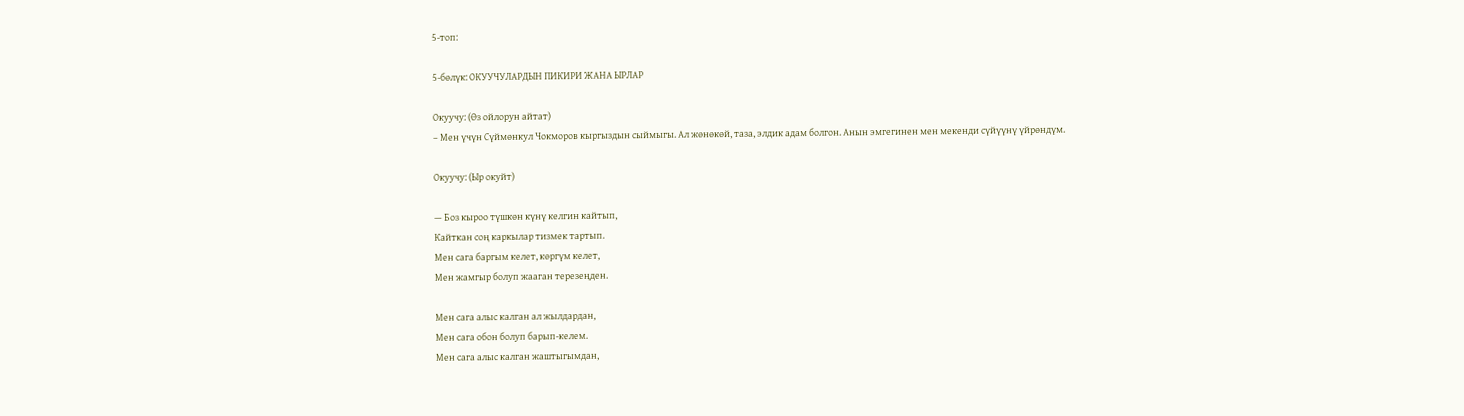5-топ:

5-бөлүк: ОКУУЧУЛАРДЫН ПИКИРИ ЖАНА ЫРЛАР

Окуучу: (Өз ойлорун айтат)
– Мен үчүн Сүймөнкул Чокморов кыргыздын сыймыгы. Ал жөнөкөй, таза, элдик адам болгон. Анын эмгегинен мен мекенди сүйүүнү үйрөндүм.

Окуучу: (Ыр окуйт)

— Боз кыроо түшкөн күнү келгин кайтып,
Кайткан соң каркылар тизмек тартып.
Мен сага баргым келет, көргүм келет,
Мен жамгыр болуп жааган терезеңден.

Мен сага алыс калган ал жылдардан,
Мен сага обон болуп барып-келем.
Мен сага алыс калган жаштыгымдан,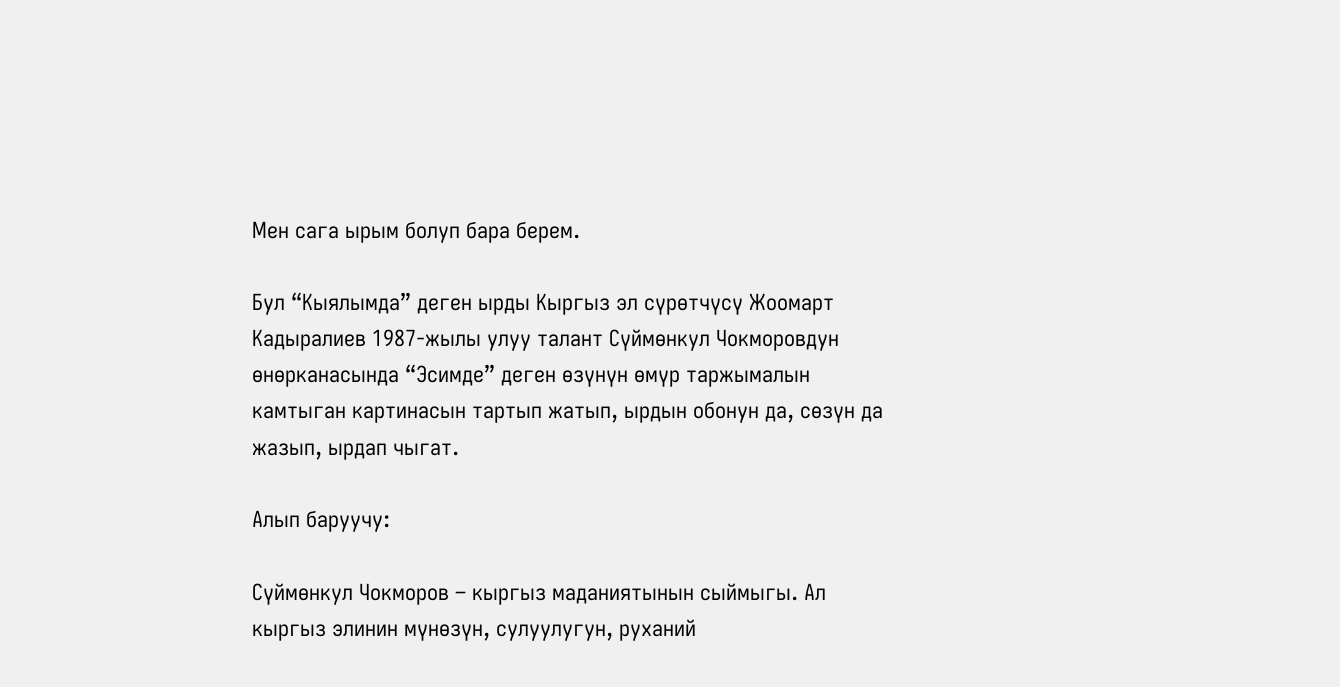Мен сага ырым болуп бара берем.

Бул “Кыялымда” деген ырды Кыргыз эл сүрөтчүсү Жоомарт Кадыралиев 1987-жылы улуу талант Сүймөнкул Чокморовдун өнөрканасында “Эсимде” деген өзүнүн өмүр таржымалын камтыган картинасын тартып жатып, ырдын обонун да, сөзүн да жазып, ырдап чыгат.

Алып баруучу:

Сүймөнкул Чокморов – кыргыз маданиятынын сыймыгы. Ал кыргыз элинин мүнөзүн, сулуулугун, руханий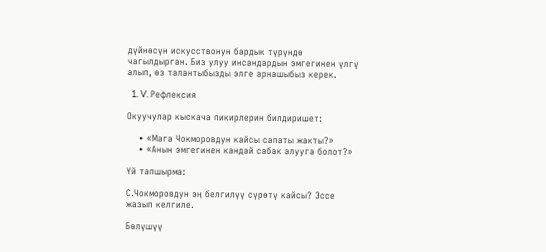дүйнөсүн искусствонун бардык түрүндө чагылдырган. Биз улуу инсандардын эмгегинен үлгү алып, өз талантыбызды элге арнашыбыз керек.

  1. V. Рефлексия

Окуучулар кыскача пикирлерин билдиришет:

    • «Мага Чокморовдун кайсы сапаты жакты?»
    • «Анын эмгегинен кандай сабак алууга болот?»

Үй тапшырма:

С.Чокморовдун эң белгилүү сүрөтү кайсы? Эссе жазып келгиле.

Бөлүшүү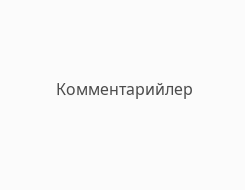Комментарийлер